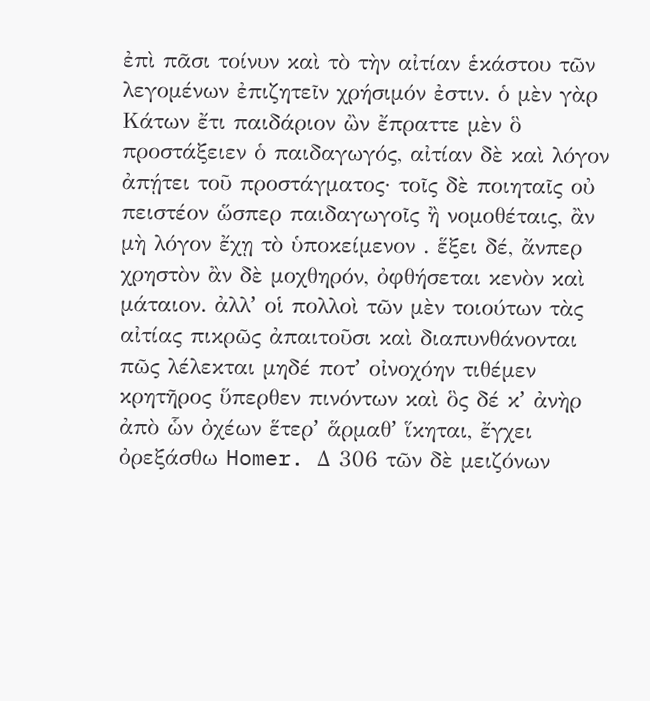ἐπὶ πᾶσι τοίνυν καὶ τὸ τὴν αἰτίαν ἑκάστου τῶν λεγομένων ἐπιζητεῖν χρήσιμόν ἐστιν. ὁ μὲν γὰρ Κάτων ἔτι παιδάριον ὢν ἔπραττε μὲν ὃ προστάξειεν ὁ παιδαγωγός, αἰτίαν δὲ καὶ λόγον ἀπῄτει τοῦ προστάγματος· τοῖς δὲ ποιηταῖς οὐ πειστέον ὥσπερ παιδαγωγοῖς ἢ νομοθέταις, ἂν μὴ λόγον ἔχῃ τὸ ὑποκείμενον . ἕξει δέ, ἄνπερ χρηστὸν ἂν δὲ μοχθηρόν, ὀφθήσεται κενὸν καὶ μάταιον. ἀλλʼ οἱ πολλοὶ τῶν μὲν τοιούτων τὰς αἰτίας πικρῶς ἀπαιτοῦσι καὶ διαπυνθάνονται πῶς λέλεκται μηδέ ποτʼ οἰνοχόην τιθέμεν κρητῆρος ὕπερθεν πινόντων καὶ ὃς δέ κʼ ἀνὴρ ἀπὸ ὧν ὀχέων ἕτερʼ ἅρμαθʼ ἵκηται, ἔγχει ὀρεξάσθω Homer. Δ 306 τῶν δὲ μειζόνων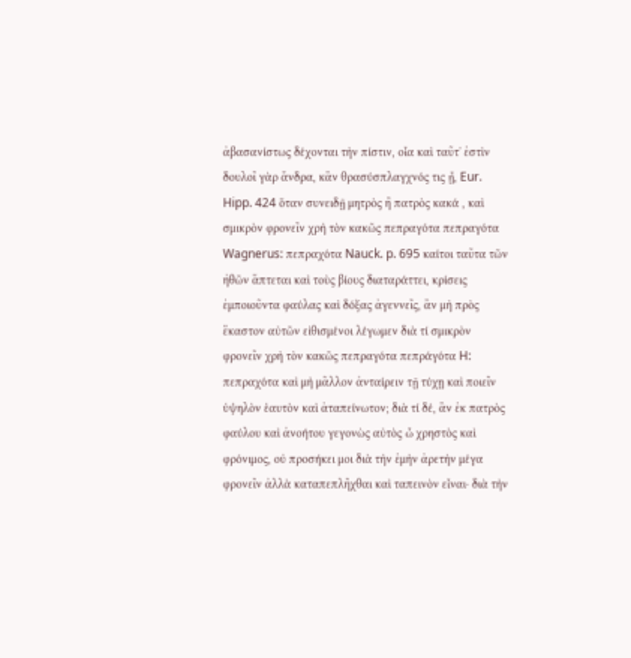ἀβασανίστως δέχονται τὴν πίστιν, οἷα καὶ ταῦτʼ ἐστὶν δουλοῖ γὰρ ἄνδρα, κἂν θρασύσπλαγχνός τις ᾖ, Eur. Hipp. 424 ὅταν συνειδῇ μητρὸς ἢ πατρὸς κακά , καὶ σμικρὸν φρονεῖν χρὴ τὸν κακῶς πεπραγότα πεπραγότα Wagnerus: πεπραχότα Nauck. p. 695 καίτοι ταῦτα τῶν ἠθῶν ἅπτεται καὶ τοὺς βίους διαταράττει, κρίσεις ἐμποιοῦντα φαύλας καὶ δόξας ἀγεννεῖς, ἂν μὴ πρὸς ἕκαστον αὐτῶν εἰθισμένοι λέγωμεν διὰ τί σμικρὸν φρονεῖν χρὴ τὸν κακῶς πεπραγότα πεπράγότα H: πεπραχότα καὶ μὴ μᾶλλον ἀνταίρειν τῇ τύχῃ καὶ ποιεῖν ὑψηλὸν ἑαυτὸν καὶ ἀταπείνωτον; διὰ τί δέ, ἂν ἐκ πατρὸς φαύλου καὶ ἀνοήτου γεγονὼς αὐτὸς ὦ χρηστὸς καὶ φρόνιμος, οὐ προσήκει μοι διὰ τὴν ἐμὴν ἀρετὴν μέγα φρονεῖν ἀλλὰ καταπεπλῆχθαι καὶ ταπεινὸν εἶναι· διὰ τὴν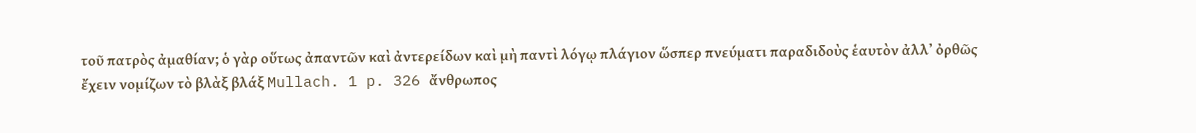τοῦ πατρὸς ἀμαθίαν; ὁ γὰρ οὕτως ἀπαντῶν καὶ ἀντερείδων καὶ μὴ παντὶ λόγῳ πλάγιον ὥσπερ πνεύματι παραδιδοὺς ἑαυτὸν ἀλλʼ ὀρθῶς ἔχειν νομίζων τὸ βλὰξ βλάξ Mullach. 1 p. 326 ἄνθρωπος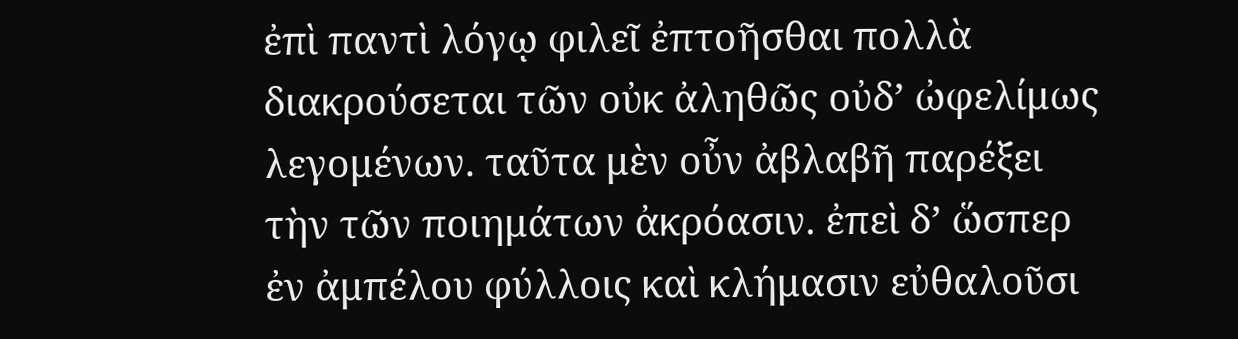ἐπὶ παντὶ λόγῳ φιλεῖ ἐπτοῆσθαι πολλὰ διακρούσεται τῶν οὐκ ἀληθῶς οὐδʼ ὠφελίμως λεγομένων. ταῦτα μὲν οὖν ἀβλαβῆ παρέξει τὴν τῶν ποιημάτων ἀκρόασιν. ἐπεὶ δʼ ὥσπερ ἐν ἀμπέλου φύλλοις καὶ κλήμασιν εὐθαλοῦσι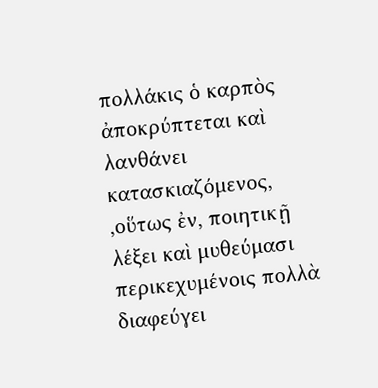πολλάκις ὁ καρπὸς ἀποκρύπτεται καὶ λανθάνει κατασκιαζόμενος, ,οὕτως ἐν, ποιητικῇ λέξει καὶ μυθεύμασι περικεχυμένοις πολλὰ διαφεύγει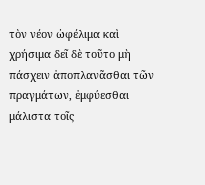τὸν νέον ὠφέλιμα καὶ χρήσιμα δεῖ δὲ τοῦτο μὴ πάσχειν ἀποπλανᾶσθαι τῶν πραγμάτων, ἐμφύεσθαι μάλιστα τοῖς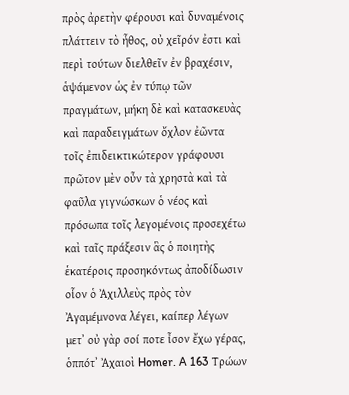πρὸς ἀρετὴν φέρουσι καὶ δυναμένοις πλάττειν τὸ ἦθος, οὐ χεῖρόν ἐστι καὶ περὶ τούτων διελθεῖν ἐν βραχέσιν, ἁψάμενον ὡς ἐν τύπῳ τῶν πραγμάτων, μήκη δὲ καὶ κατασκευὰς καὶ παραδειγμάτων ὄχλον ἐῶντα τοῖς ἐπιδεικτικώτερον γράφουσι πρῶτον μὲν οὖν τὰ χρηστὰ καὶ τὰ φαῦλα γιγνώσκων ὁ νέος καὶ πρόσωπα τοῖς λεγομένοις προσεχέτω καὶ ταῖς πράξεσιν ἃς ὁ ποιητὴς ἑκατέροις προσηκόντως ἀποδίδωσιν οἷον ὁ Ἀχιλλεὺς πρὸς τὸν Ἀγαμέμνονα λέγει, καίπερ λέγων μετʼ οὐ γὰρ σοί ποτε ἶσον ἔχω γέρας, ὁππότʼ Ἀχαιοὶ Homer. A 163 Τρώων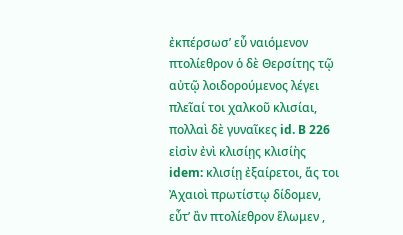ἐκπέρσωσʼ εὖ ναιόμενον πτολίεθρον ὁ δὲ Θερσίτης τῷ αὐτῷ λοιδορούμενος λέγει πλεῖαί τοι χαλκοῦ κλισίαι, πολλαὶ δὲ γυναῖκες id. B 226 εἰσὶν ἐνὶ κλισίῃς κλισίὴς idem: κλισίῃ ἐξαίρετοι, ἅς τοι Ἀχαιοὶ πρωτίστῳ δίδομεν, εὖτʼ ἂν πτολίεθρον ἕλωμεν ,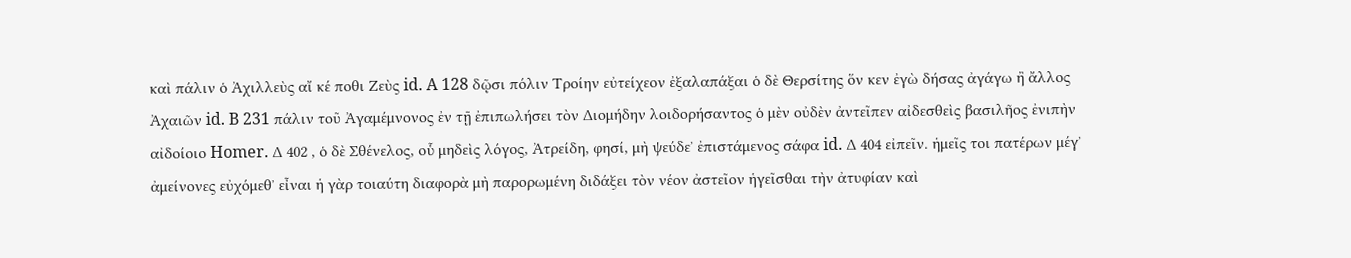καὶ πάλιν ὁ Ἀχιλλεὺς αἴ κέ ποθι Ζεὺς id. A 128 δῷσι πόλιν Τροίην εὐτείχεον ἐξαλαπάξαι ὁ δὲ Θερσίτης ὅν κεν ἐγὼ δήσας ἀγάγω ἢ ἄλλος Ἀχαιῶν id. B 231 πάλιν τοῦ Ἀγαμέμνονος ἐν τῇ ἐπιπωλήσει τὸν Διομήδην λοιδορήσαντος ὁ μὲν οὐδὲν ἀντεῖπεν αἰδεσθεὶς βασιλῆος ἐνιπὴν αἰδοίοιο Homer. Δ 402 , ὁ δὲ Σθένελος, οὗ μηδεὶς λόγος, Ἀτρείδη, φησί, μὴ ψεύδεʼ ἐπιστάμενος σάφα id. Δ 404 εἰπεῖν. ἡμεῖς τοι πατέρων μέγʼ ἀμείνονες εὐχόμεθʼ εἶναι ἡ γὰρ τοιαύτη διαφορὰ μὴ παρορωμένη διδάξει τὸν νέον ἀστεῖον ἡγεῖσθαι τὴν ἀτυφίαν καὶ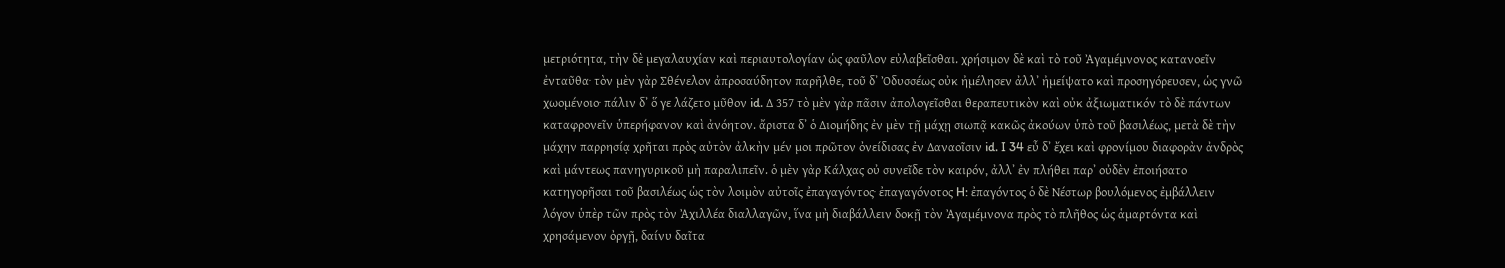μετριότητα, τὴν δὲ μεγαλαυχίαν καὶ περιαυτολογίαν ὡς φαῦλον εὐλαβεῖσθαι. χρήσιμον δὲ καὶ τὸ τοῦ Ἀγαμέμνονος κατανοεῖν ἐνταῦθα· τὸν μὲν γὰρ Σθένελον ἀπροσαύδητον παρῆλθε, τοῦ δʼ Ὀδυσσέως οὐκ ἠμέλησεν ἀλλʼ ἠμείψατο καὶ προσηγόρευσεν, ὡς γνῶ χωομένοιο· πάλιν δʼ ὅ γε λάζετο μῦθον id. Δ 357 τὸ μὲν γὰρ πᾶσιν ἀπολογεῖσθαι θεραπευτικὸν καὶ οὐκ ἀξιωματικόν τὸ δὲ πάντων καταφρονεῖν ὑπερήφανον καὶ ἀνόητον. ἄριστα δʼ ὁ Διομήδης ἐν μὲν τῇ μάχῃ σιωπᾷ κακῶς ἀκούων ὑπὸ τοῦ βασιλέως, μετὰ δὲ τὴν μάχην παρρησίᾳ χρῆται πρὸς αὐτὸν ἀλκὴν μέν μοι πρῶτον ὀνείδισας ἐν Δαναοῖσιν id. I 34 εὖ δʼ ἔχει καὶ φρονίμου διαφορὰν ἀνδρὸς καὶ μάντεως πανηγυρικοῦ μὴ παραλιπεῖν. ὁ μὲν γὰρ Κάλχας οὐ συνεῖδε τὸν καιρόν, ἀλλʼ ἐν πλήθει παρʼ οὐδὲν ἐποιήσατο κατηγορῆσαι τοῦ βασιλέως ὡς τὸν λοιμὸν αὐτοῖς ἐπαγαγόντος· ἐπαγαγόνοτος H: ἐπαγόντος ὁ δὲ Νέστωρ βουλόμενος ἐμβάλλειν λόγον ὑπὲρ τῶν πρὸς τὸν Ἀχιλλέα διαλλαγῶν, ἵνα μὴ διαβάλλειν δοκῇ τὸν Ἀγαμέμνονα πρὸς τὸ πλῆθος ὡς ἁμαρτόντα καὶ χρησάμενον ὀργῇ, δαίνυ δαῖτα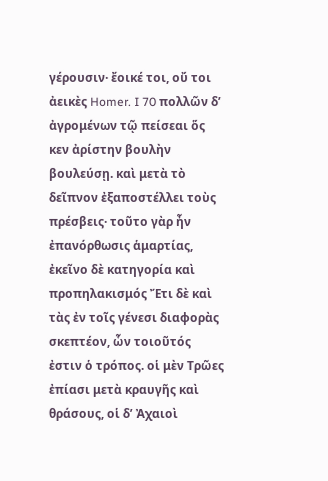γέρουσιν· ἔοικέ τοι, οὔ τοι ἀεικὲς Homer. I 70 πολλῶν δʼ ἀγρομένων τῷ πείσεαι ὅς κεν ἀρίστην βουλὴν βουλεύσῃ. καὶ μετὰ τὸ δεῖπνον ἐξαποστέλλει τοὺς πρέσβεις· τοῦτο γὰρ ἦν ἐπανόρθωσις ἁμαρτίας, ἐκεῖνο δὲ κατηγορία καὶ προπηλακισμός Ἔτι δὲ καὶ τὰς ἐν τοῖς γένεσι διαφορὰς σκεπτέον, ὧν τοιοῦτός ἐστιν ὁ τρόπος. οἱ μὲν Τρῶες ἐπίασι μετὰ κραυγῆς καὶ θράσους, οἱ δʼ Ἀχαιοὶ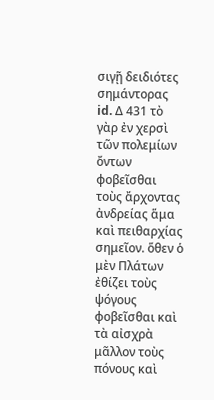σιγῇ δειδιότες σημάντορας id. Δ 431 τὸ γὰρ ἐν χερσὶ τῶν πολεμίων ὄντων φοβεῖσθαι τοὺς ἄρχοντας ἀνδρείας ἅμα καὶ πειθαρχίας σημεῖον. ὅθεν ὁ μὲν Πλάτων ἐθίζει τοὺς ψόγους φοβεῖσθαι καὶ τὰ αἰσχρὰ μᾶλλον τοὺς πόνους καὶ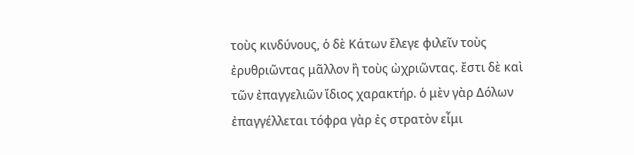τοὺς κινδύνους, ὁ δὲ Κάτων ἔλεγε φιλεῖν τοὺς ἐρυθριῶντας μᾶλλον ἢ τοὺς ὠχριῶντας. ἔστι δὲ καὶ τῶν ἐπαγγελιῶν ἴδιος χαρακτήρ. ὁ μὲν γὰρ Δόλων ἐπαγγέλλεται τόφρα γὰρ ἐς στρατὸν εἶμι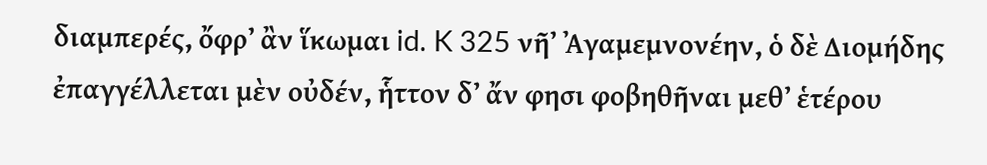διαμπερές, ὄφρʼ ἂν ἵκωμαι id. K 325 νῆʼ Ἀγαμεμνονέην, ὁ δὲ Διομήδης ἐπαγγέλλεται μὲν οὐδέν, ἧττον δʼ ἄν φησι φοβηθῆναι μεθʼ ἑτέρου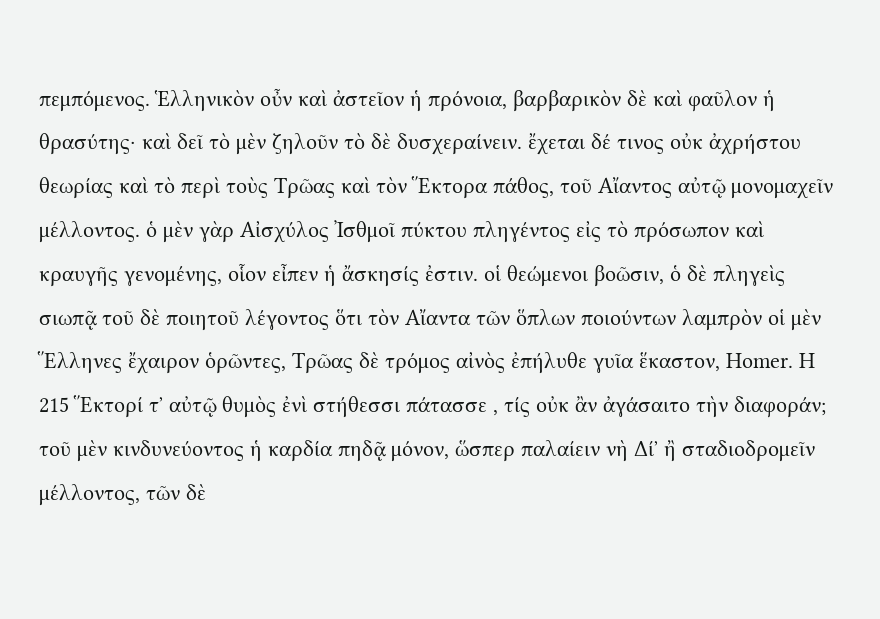πεμπόμενος. Ἑλληνικὸν οὖν καὶ ἀστεῖον ἡ πρόνοια, βαρβαρικὸν δὲ καὶ φαῦλον ἡ θρασύτης· καὶ δεῖ τὸ μὲν ζηλοῦν τὸ δὲ δυσχεραίνειν. ἔχεται δέ τινος οὐκ ἀχρήστου θεωρίας καὶ τὸ περὶ τοὺς Τρῶας καὶ τὸν Ἕκτορα πάθος, τοῦ Αἴαντος αὐτῷ μονομαχεῖν μέλλοντος. ὁ μὲν γὰρ Αἰσχύλος Ἰσθμοῖ πύκτου πληγέντος εἰς τὸ πρόσωπον καὶ κραυγῆς γενομένης, οἷον εἶπεν ἡ ἄσκησίς ἐστιν. οἱ θεώμενοι βοῶσιν, ὁ δὲ πληγεὶς σιωπᾷ τοῦ δὲ ποιητοῦ λέγοντος ὅτι τὸν Αἴαντα τῶν ὅπλων ποιούντων λαμπρὸν οἱ μὲν Ἕλληνες ἔχαιρον ὁρῶντες, Τρῶας δὲ τρόμος αἰνὸς ἐπήλυθε γυῖα ἕκαστον, Homer. H 215 Ἕκτορί τʼ αὐτῷ θυμὸς ἐνὶ στήθεσσι πάτασσε , τίς οὐκ ἂν ἀγάσαιτο τὴν διαφοράν; τοῦ μὲν κινδυνεύοντος ἡ καρδία πηδᾷ μόνον, ὥσπερ παλαίειν νὴ Δίʼ ἢ σταδιοδρομεῖν μέλλοντος, τῶν δὲ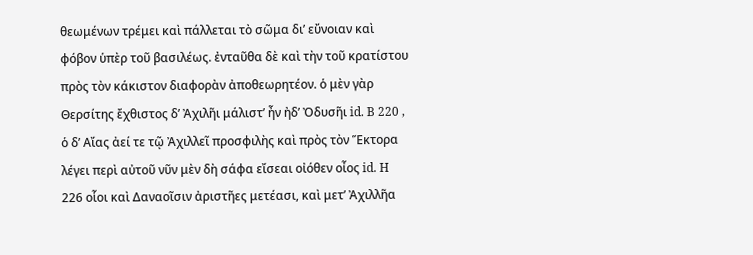θεωμένων τρέμει καὶ πάλλεται τὸ σῶμα διʼ εὔνοιαν καὶ φόβον ὑπὲρ τοῦ βασιλέως. ἐνταῦθα δὲ καὶ τὴν τοῦ κρατίστου πρὸς τὸν κάκιστον διαφορὰν ἀποθεωρητέον. ὁ μὲν γὰρ Θερσίτης ἔχθιστος δʼ Ἀχιλῆι μάλιστʼ ἦν ἠδʼ Ὀδυσῆι id. B 220 , ὁ δʼ Αἴας ἀεί τε τῷ Ἀχιλλεῖ προσφιλὴς καὶ πρὸς τὸν Ἕκτορα λέγει περὶ αὐτοῦ νῦν μὲν δὴ σάφα εἴσεαι οἰόθεν οἶος id. H 226 οἷοι καὶ Δαναοῖσιν ἀριστῆες μετέασι, καὶ μετʼ Ἀχιλλῆα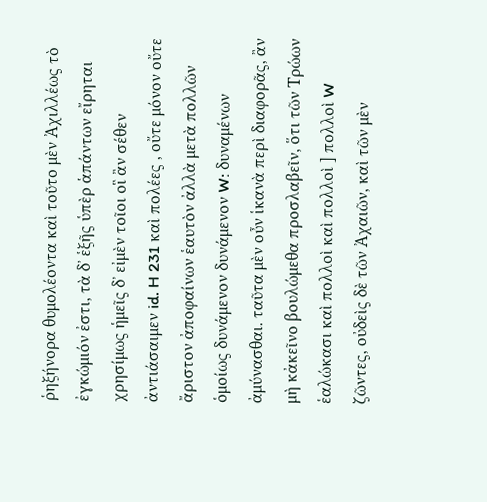ῥηξήνορα θυμολέοντα καὶ τοῦτο μὲν Ἀχιλλέως τὸ ἐγκώμιόν ἐστι, τὰ δʼ ἑξῆς ὑπὲρ ἁπάντων εἴρηται χρησίμως ἡμεῖς δʼ εἰμὲν τοῖοι οἳ ἂν σέθεν ἀντιάσαιμεν id. H 231 καὶ πολέες , οὔτε μόνον οὔτε ἄριστον ἀποφαίνων ἑαυτὸν ἀλλὰ μετὰ πολλῶν ὁμοίως δυνάμενον δυνάμενον W: δυναμένων ἀμύνασθαι. ταῦτα μὲν οὖν ἱκανὰ περὶ διαφορᾶς, ἂν μὴ κἀκεῖνο βουλώμεθα προσλαβεῖν, ὅτι τῶν Τρώων ἑαλώκασι καὶ πολλοὶ καὶ πολλοὶ ] πολλοὶ W ζῶντες, οὐδεὶς δὲ τῶν Ἀχαιῶν, καὶ τῶν μὲν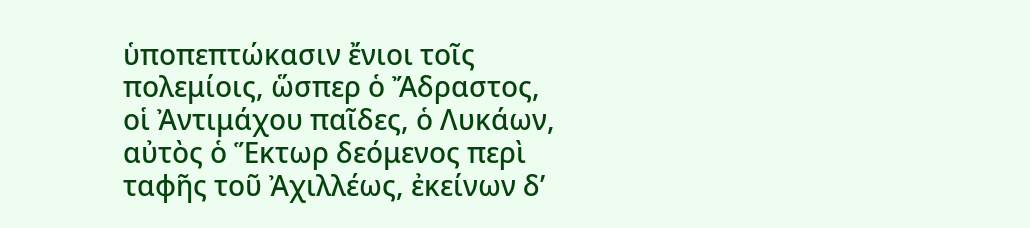ὑποπεπτώκασιν ἔνιοι τοῖς πολεμίοις, ὥσπερ ὁ Ἄδραστος, οἱ Ἀντιμάχου παῖδες, ὁ Λυκάων, αὐτὸς ὁ Ἕκτωρ δεόμενος περὶ ταφῆς τοῦ Ἀχιλλέως, ἐκείνων δʼ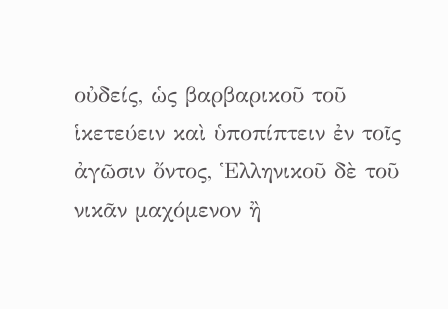οὐδείς, ὡς βαρβαρικοῦ τοῦ ἱκετεύειν καὶ ὑποπίπτειν ἐν τοῖς ἀγῶσιν ὄντος, Ἑλληνικοῦ δὲ τοῦ νικᾶν μαχόμενον ἢ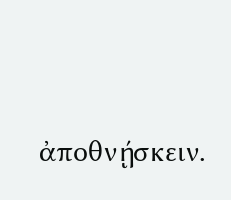ἀποθνῄσκειν.